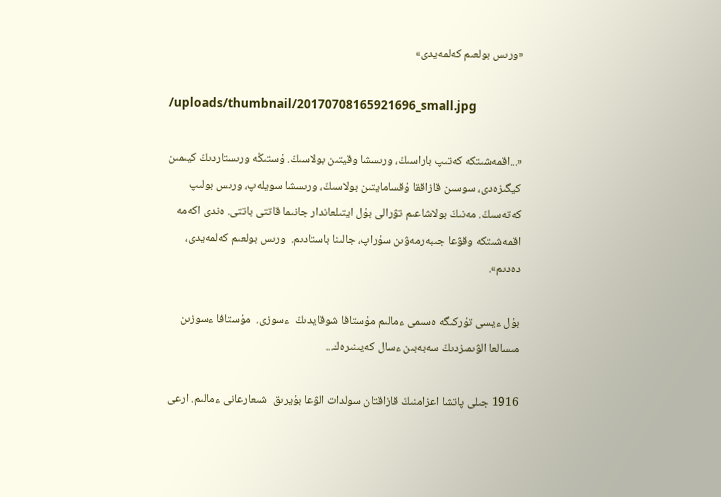«ورىس بولعىم كەلمەيدى»

/uploads/thumbnail/20170708165921696_small.jpg

«...اقمەشىتكە كەتىپ باراسىڭ، ورىسشا وقيتىن بولاسىڭ. ۇستىڭە ورىستاردىڭ كيىمىن كيگىزەدى، سوسىن قازاققا ۇقسامايتىن بولاسىڭ، ورىسشا سويلەپ، ورىس بولىپ كەتەسىڭ. مەنىڭ بولاشاعىم تۋرالى بۇل ايتىلعاندار جانىما قاتتى باتتى. ەندى اكەمە اقمەشىتكە وقۋعا جىبەرمەۋىن سۇراپ، جالىنا باستادىم.  ورىس بولعىم كەلمەيدى، دەدىم».

بۇل ءيسى تۇركىگە ەسىمى ءمالىم مۇستافا شوقايدىڭ  ءسوزى.  مۇستافا ءسوزىن مىسالعا الۋىمىزدىڭ سەبەبىن ءسال كەيىنىرەك...

1916 جىلى پاتشا اعزامنىڭ قازاقتان سولدات الۋعا بۇيرىق  شىعارعانى ءمالىم. ارعى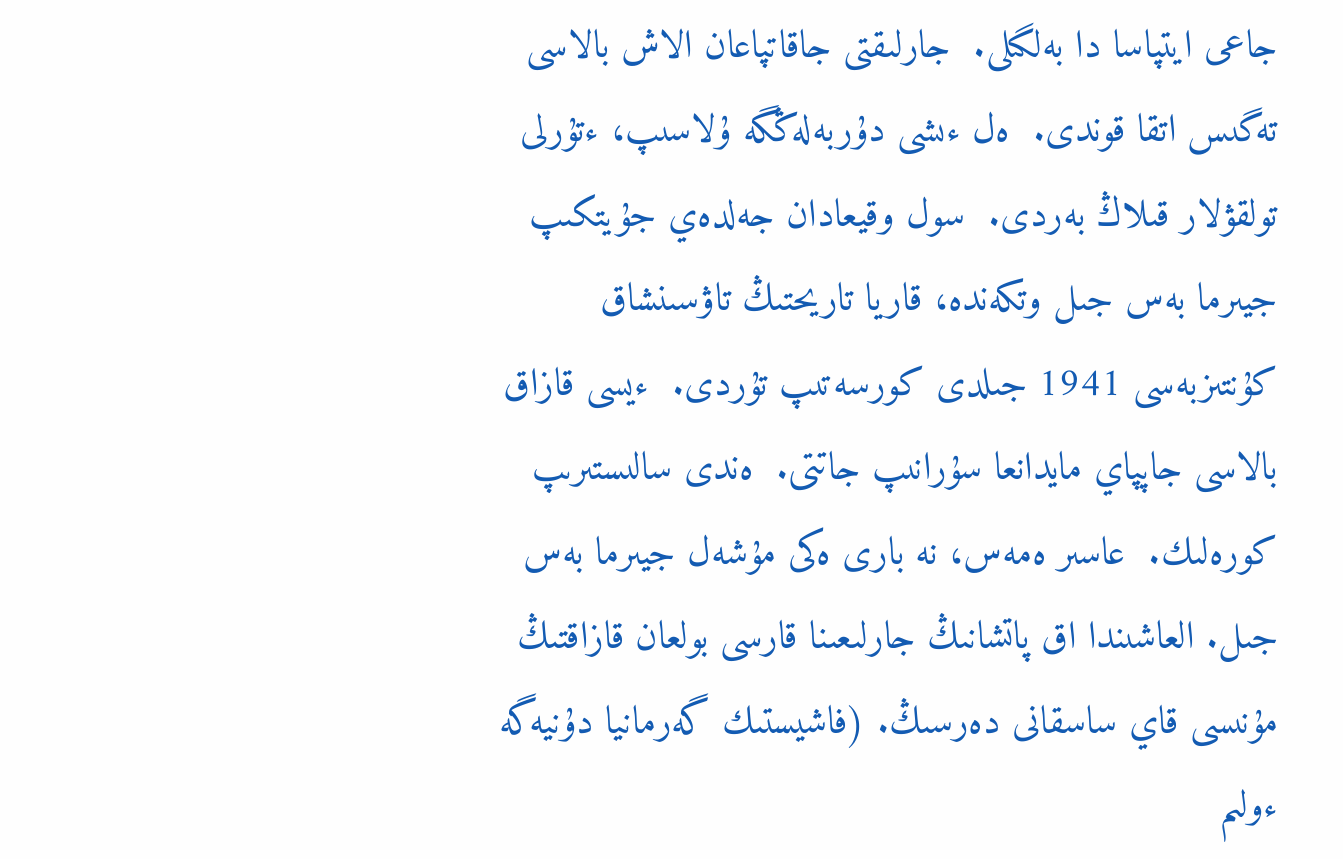جاعى ايتپاسا دا بەلگىلى.  جارلىقتى جاقاتپاعان الاش بالاسى  تەگىس اتقا قوندى.  ەل ءىشى دۇربەلەڭگە ۇلاسىپ، ءتۇرلى تولقۋلار قىلاڭ بەردى.  سول وقيعادان جەلدەي جۇيتكىپ جيىرما بەس جىل وتكەندە، قاريا تاريحتىڭ تاۋسىنشاق كۇنتىزبەسى 1941 جىلدى كورسەتىپ تۇردى.  ءيسى قازاق بالاسى جاپپاي مايدانعا سۇرانىپ جاتتى.  ەندى سالىستىرىپ كورەلىك.  عاسىر ەمەس، نە بارى ەكى مۇشەل جيىرما بەس جىل. العاشىندا اق پاتشانىڭ جارلىعىنا قارسى بولعان قازاقتىڭ مۇنىسى قاي ساسقانى دەرسىڭ. (فاشيستىك گەرمانيا دۇنيەگە ءولىم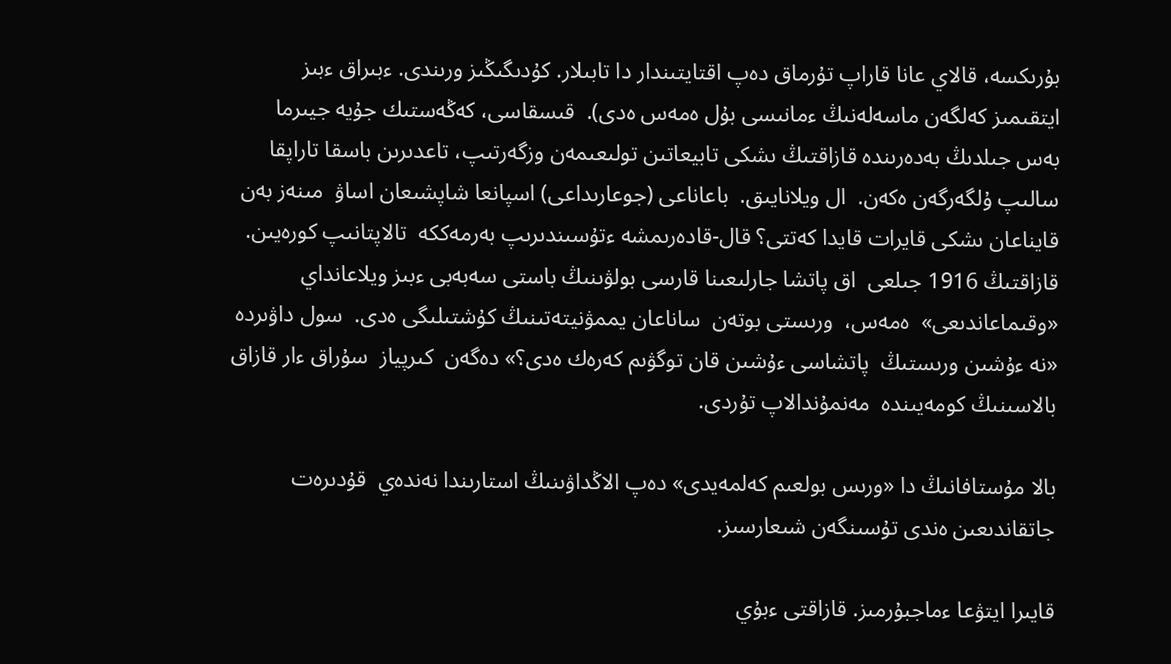بۇرىكسە، قالاي عانا قاراپ تۇرماق دەپ اقتايتىندار دا تابىلار. كۇدىگىڭىز ورىندى. ءبىراق ءبىز ايتقىمىز كەلگەن ماسەلەنىڭ ءمانىسى بۇل ەمەس ەدى).  قىسقاسى، كەڭەستىك جۇيە جيىرما بەس جىلدىڭ بەدەرىندە قازاقتىڭ ىشكى تابيعاتىن تولىعىمەن وزگەرتىپ، تاعدىرىن باسقا تاراپقا سالىپ ۇلگەرگەن ەكەن.  ال ويلانايىق.  باعاناعى (جوعارىداعى) اسپانعا شاپشىعان اساۋ  مىنەز بەن  قايناعان ىشكى قايرات قايدا كەتتى؟ قال-قادەرىمشە ءتۇسىندىرىپ بەرمەككە  تالاپتانىپ كورەيىن.  قازاقتىڭ 1916 جىلعى  اق پاتشا جارلىعىنا قارسى بولۋىنىڭ باستى سەبەبى ءبىز ويلاعانداي «وقىماعاندىعى»  ەمەس،  ورىستى بوتەن  ساناعان يممۋنيتەتىنىڭ كۇشتىلىگى ەدى.  سول داۋىردە  «نە ءۇشىن ورىستىڭ  پاتشاسى ءۇشىن قان توگۋىم كەرەك ەدى؟» دەگەن  كىرپياز  سۇراق ءار قازاق بالاسىنىڭ كومەيىندە  مەنمۇندالاپ تۇردى.

بالا مۇستافانىڭ دا «ورىس بولعىم كەلمەيدى» دەپ الاڭداۋىنىڭ استارىندا نەندەي  قۇدىرەت جاتقاندىعىن ەندى تۇسىنگەن شىعارسىز.

قايىرا ايتۋعا ءماجبۇرمىز. قازاقتى ءبۇي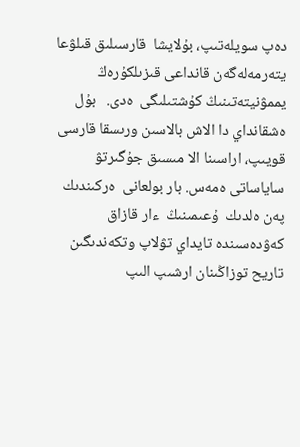دەپ سويلەتىپ، بۇلايشا  قارسىلىق قىلۋعا يتەرمەلەگەن قانداعى قىزىلكۇرەڭ  يممۋنيتەتىنىڭ كۇشتىلىگى  ەدى.   بۇل ەشقانداي دا الاش بالاسىن ورىسقا قارسى قويىپ، اراسىنا الا مىسىق جۇگىرتۋ ساياساتى ەمەس. بار بولعانى  ەركىندىك پەن ەلدىك  ۇعىمىنىڭ  ءار قازاق كەۋدەسىندە تايداي تۋلاپ وتكەندىگىن  تاريح توزاڭىنان ارشىپ الىپ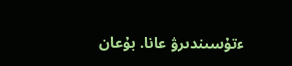ءتۇسىندىرۋ عانا. بۇعان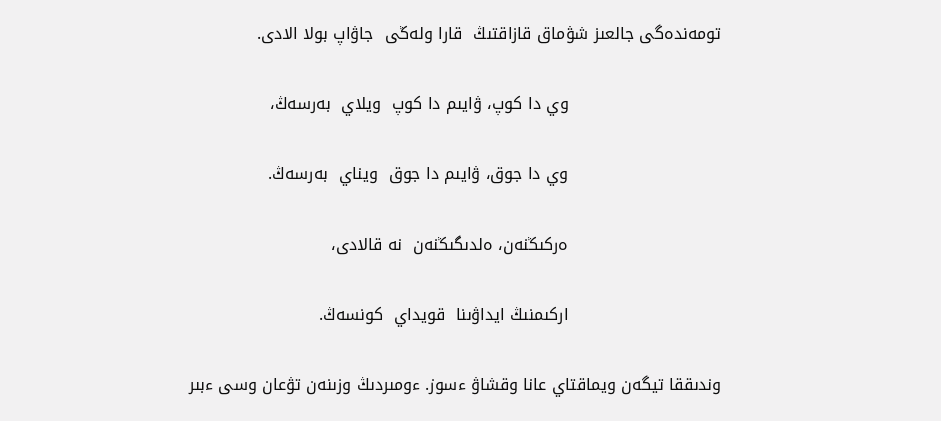تومەندەگى جالعىز شۋماق قازاقتىڭ  قارا ولەڭى  جاۋاپ بولا الادى.

                            وي دا كوپ، ۋايىم دا كوپ  ويلاي  بەرسەڭ،

                            وي دا جوق، ۋايىم دا جوق  ويناي  بەرسەڭ.

                            ەركىڭنەن، ەلدىگىڭنەن  نە قالادى،

                            اركىمنىڭ ايداۋىنا  قويداي  كونسەڭ.

وندىققا تيگەن ويماقتاي عانا وقشاۋ ءسوز. ءومىردىڭ وزىنەن تۋعان وسى ءبىر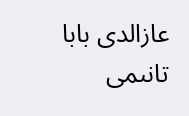عازالدى بابا تانىمى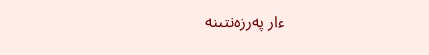ءار پەرزەنتىنە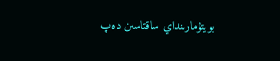بويتۇمارىنداي ساقتاسىن دەپ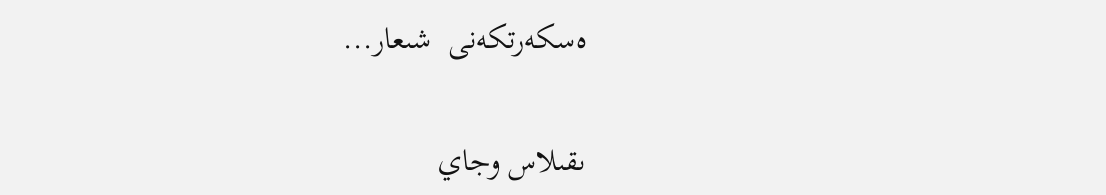ەسكەرتكەنى  شىعار...

ىقىلاس وجاي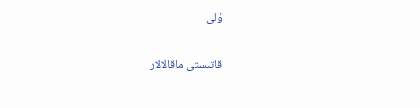ۇلى

قاتىستى ماقالالار